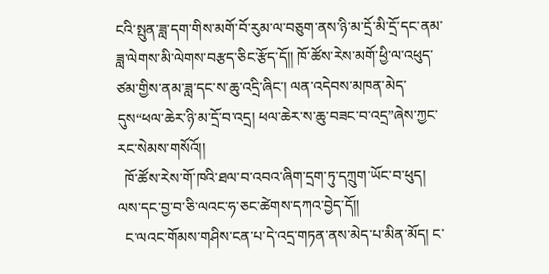ངའི་སྤུན་ཟླ་དག་གིས་མགོ་བོ་རུམ་ལ་བཅུག་ནས་ཉི་མ་དྲོ་མི་དྲོ་དང་ནམ་ཟླ་ལེགས་མི་ལེགས་བརྩད་ཅིང་རྩོད་དོ།། ཁོ་ཚོས་རེས་མགོ་ཕྱི་ལ་འཕུད་ཙམ་གྱིས་ནམ་ཟླ་དང་ས་ཆུ་འདྲི་ཞིང་། ལན་འདེབས་མཁན་མེད་དུས“ཕལ་ཆེར་ཉི་མ་དྲོ་བ་འདྲ། ཕལ་ཆེར་ས་ཆུ་བཟང་བ་འདྲ”ཞེས་ཀྱང་རང་སེམས་གསོའོ།།
  ཁོ་ཚོས་རེས་གོ་ཁའི་ཐལ་བ་འབའ་ཞིག་དྲག་ཏུ་དཀྲུག་ཡོང་བ་ཕུད། ལས་དང་བྱ་བ་ཅི་ལའང་ཧ་ཅང་ཚེགས་དཀའ་བྱེད་དོ།།
  ང་ལའང་གོམས་གཤིས་ངན་པ་དེ་འདྲ་གཏན་ནས་མེད་པ་མིན་མོད། ང་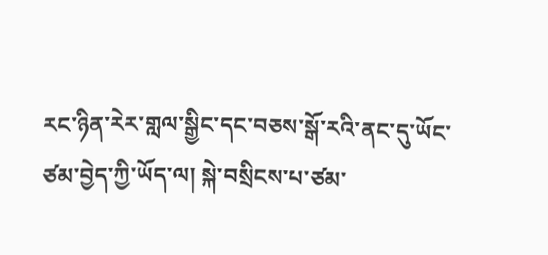རང་ཉིན་རེར་གླལ་སྒྱིང་དང་བཅས་སྒོ་རའི་ནང་དུ་ཡོང་ཙམ་བྱེད་ཀྱི་ཡོད་ལ། སྐེ་བསྲིངས་པ་ཙམ་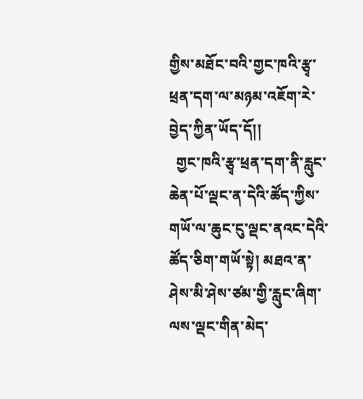གྱིས་མཐོང་བའི་གྱང་ཁའི་རྩྭ་ཕྲན་དག་ལ་མཉམ་འཇོག་རེ་བྱེད་ཀྱིན་ཡོད་དོ།།
  གྱང་ཁའི་རྩྭ་ཕྲན་དག་ནི་རླུང་ཆེན་པོ་ལྡང་ན་དེའི་ཚོད་ཀྱིས་གཡོ་ལ་ཆུང་ངུ་ལྡང་ནའང་དེའི་ཚོད་ཅིག་གཡོ་སྟེ། མཐའ་ན་ཤེས་མི་ཤེས་ཙམ་གྱི་རླུང་ཞིག་ལས་ལྡང་གིན་མེད་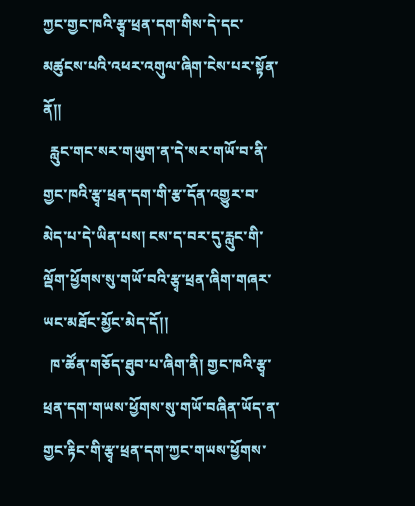ཀྱང་གྱང་ཁའི་རྩྭ་ཕྲན་དག་གིས་དེ་དང་མཚུངས་པའི་འཕར་འགུལ་ཞིག་ངེས་པར་སྟོན་ནོ།།
  རླུང་གང་སར་གཡུག་ན་དེ་སར་གཡོ་བ་ནི་གྱང་ཁའི་རྩྭ་ཕྲན་དག་གི་རྩ་དོན་འགྱུར་བ་མེད་པ་དེ་ཡིན་པས། ངས་ད་བར་དུ་རླུང་གི་ལྡོག་ཕྱོགས་སུ་གཡོ་བའི་རྩྭ་ཕྲན་ཞིག་གཞར་ཡང་མཐོང་མྱོང་མེད་དོ།།
  ཁ་ཚོན་གཅོད་ཐུབ་པ་ཞིག་ནི། གྱང་ཁའི་རྩྭ་ཕྲན་དག་གཡས་ཕྱོགས་སུ་གཡོ་བཞིན་ཡོད་ན་གྱང་རྟིང་གི་རྩྭ་ཕྲན་དག་ཀྱང་གཡས་ཕྱོགས་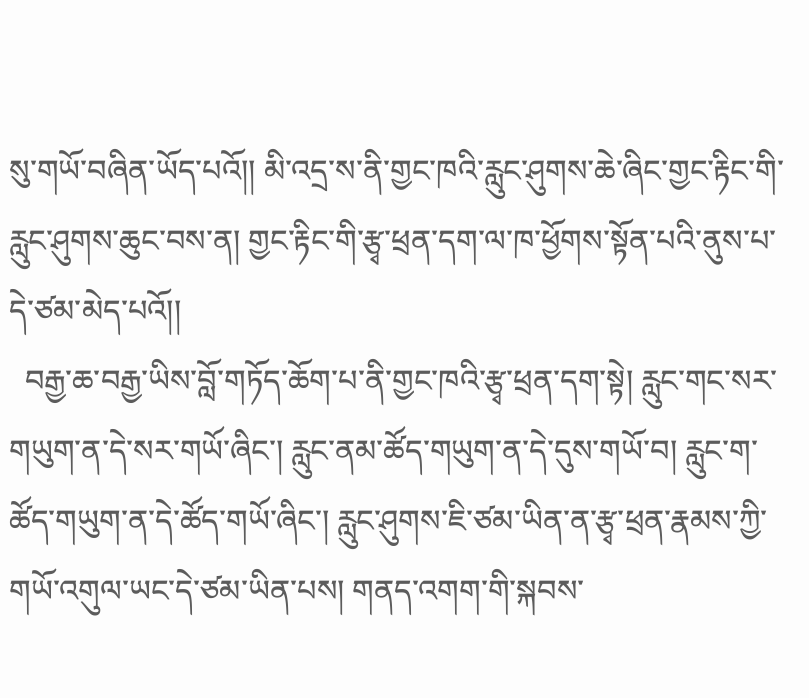སུ་གཡོ་བཞིན་ཡོད་པའོ།། མི་འདྲ་ས་ནི་གྱང་ཁའི་རླུང་ཤུགས་ཆེ་ཞིང་གྱང་རྟིང་གི་རླུང་ཤུགས་ཆུང་བས་ན། གྱང་རྟིང་གི་རྩྭ་ཕྲན་དག་ལ་ཁ་ཕྱོགས་སྟོན་པའི་ནུས་པ་དེ་ཙམ་མེད་པའོ།།
  བརྒྱ་ཆ་བརྒྱ་ཡིས་བློ་གཏོད་ཆོག་པ་ནི་གྱང་ཁའི་རྩྭ་ཕྲན་དག་སྟེ། རླུང་གང་སར་གཡུག་ན་དེ་སར་གཡོ་ཞིང་། རླུང་ནམ་ཚོད་གཡུག་ན་དེ་དུས་གཡོ་བ། རླུང་ག་ཚོད་གཡུག་ན་དེ་ཚོད་གཡོ་ཞིང་། རླུང་ཤུགས་ཇི་ཙམ་ཡིན་ན་རྩྭ་ཕྲན་རྣམས་ཀྱི་གཡོ་འགུལ་ཡང་དེ་ཙམ་ཡིན་པས། གནད་འགག་གི་སྐབས་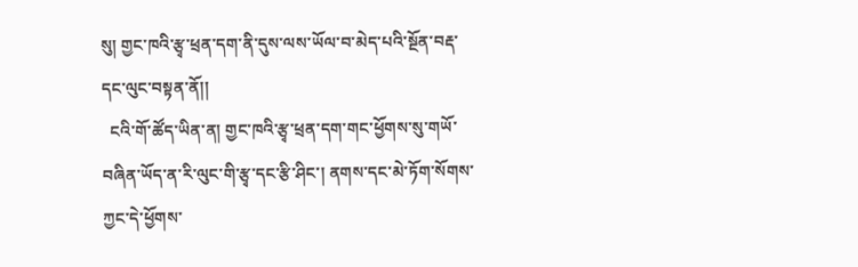སུ། གྱང་ཁའི་རྩྭ་ཕྲན་དག་ནི་དུས་ལས་ཡོལ་བ་མེད་པའི་སྔོན་བརྡ་དང་ལུང་བསྟན་ནོ།།
  ངའི་གོ་ཚོད་ཡིན་ན། གྱང་ཁའི་རྩྭ་ཕྲན་དག་གང་ཕྱོགས་སུ་གཡོ་བཞིན་ཡོད་ན་རི་ལུང་གི་རྩྭ་དང་རྩི་ཤིང་། ནགས་དང་མེ་ཏོག་སོགས་ཀྱང་དེ་ཕྱོགས་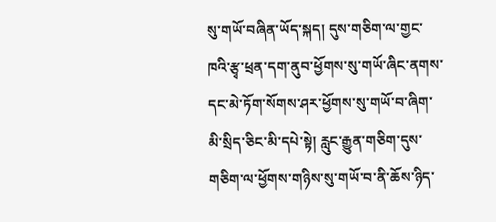སུ་གཡོ་བཞིན་ཡོད་སྐད། དུས་གཅིག་ལ་གྱང་ཁའི་རྩྭ་ཕྲན་དག་ནུབ་ཕྱོགས་སུ་གཡོ་ཞིང་ནགས་དང་མེ་ཏོག་སོགས་ཤར་ཕྱོགས་སུ་གཡོ་བ་ཞིག་མི་སྲིད་ཅིང་མི་དཔེ་སྟེ། རླུང་རྒྱུན་གཅིག་དུས་གཅིག་ལ་ཕྱོགས་གཉིས་སུ་གཡོ་བ་ནི་ཆོས་ཉིད་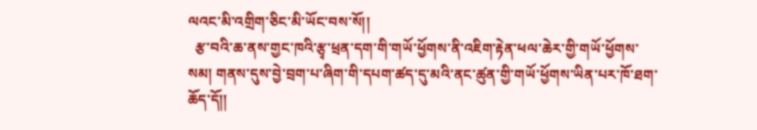ལའང་མི་འགྲིག་ཅིང་མི་ཡོང་བས་སོ།།
  རྩ་བའི་ཆ་ནས་གྱང་ཁའི་རྩྭ་ཕྲན་དག་གི་གཡོ་ཕྱོགས་ནི་འཇིག་རྟེན་ཕལ་ཆེར་གྱི་གཡོ་ཕྱོགས་སམ། གནས་དུས་བྱེ་བྲག་པ་ཞིག་གི་དཔག་ཚད་དུ་མའི་ནང་ཚུན་གྱི་གཡོ་ཕྱོགས་ཡིན་པར་ཁོ་ཐག་ཆོད་དོ།།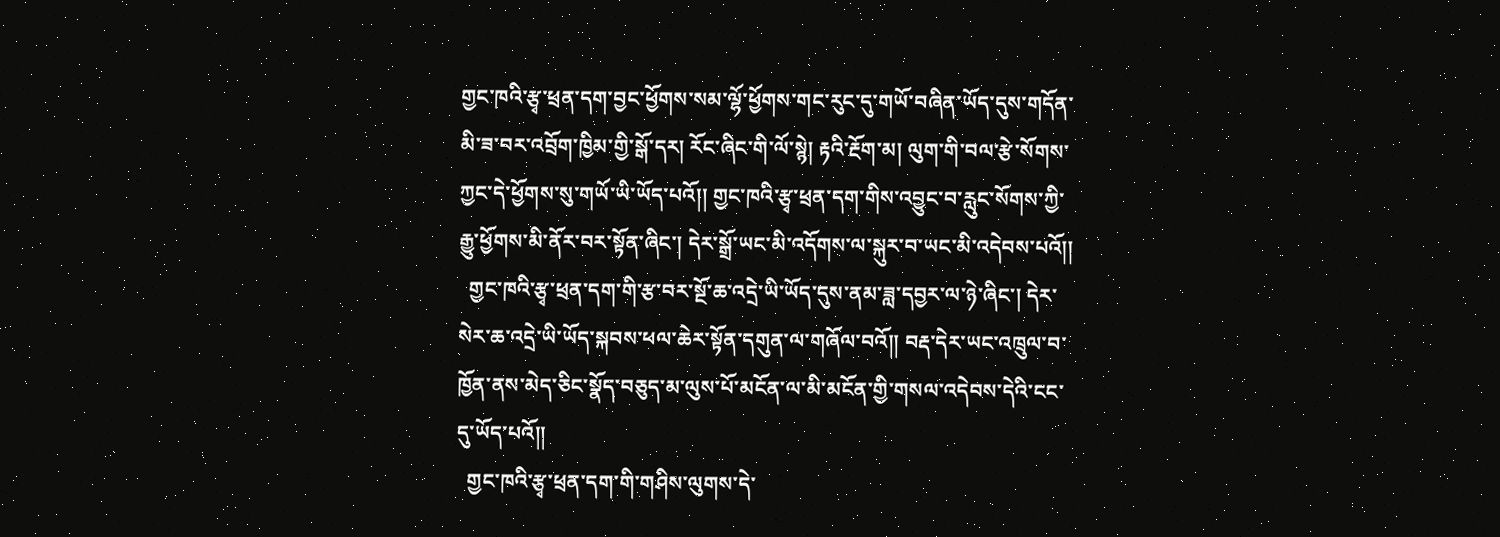གྱང་ཁའི་རྩྭ་ཕྲན་དག་བྱང་ཕྱོགས་སམ་ལྷོ་ཕྱོགས་གང་རུང་དུ་གཡོ་བཞིན་ཡོད་དུས་གདོན་མི་ཟ་བར་འབྲོག་ཁྱིམ་གྱི་སྒོ་དར། རོང་ཞིང་གི་ལོ་སྙེ། རྟའི་རྔོག་མ། ལུག་གི་བལ་རྩེ་སོགས་ཀྱང་དེ་ཕྱོགས་སུ་གཡོ་ཡི་ཡོད་པའོ།། གྱང་ཁའི་རྩྭ་ཕྲན་དག་གིས་འབྱུང་བ་རླུང་སོགས་ཀྱི་རྒྱུ་ཕྱོགས་མི་ནོར་བར་སྟོན་ཞིང་། དེར་སྒྲོ་ཡང་མི་འདོགས་ལ་སྐུར་བ་ཡང་མི་འདེབས་པའོ།།
  གྱང་ཁའི་རྩྭ་ཕྲན་དག་གི་རྩ་བར་སྔོ་ཆ་འདྲེ་ཡི་ཡོད་དུས་ནམ་ཟླ་དབྱར་ལ་ཉེ་ཞིང་། དེར་སེར་ཆ་འདྲེ་ཡི་ཡོད་སྐབས་ཕལ་ཆེར་སྟོན་དགུན་ལ་གཞོལ་བའོ།། བརྡ་དེར་ཡང་འཁྲུལ་བ་ཁྱོན་ནས་མེད་ཅིང་སྣོད་བཅུད་མ་ལུས་པོ་མངོན་ལ་མི་མངོན་གྱི་གསལ་འདེབས་དེའི་ངང་དུ་ཡོད་པའོ།།
  གྱང་ཁའི་རྩྭ་ཕྲན་དག་གི་གཤིས་ལུགས་དེ་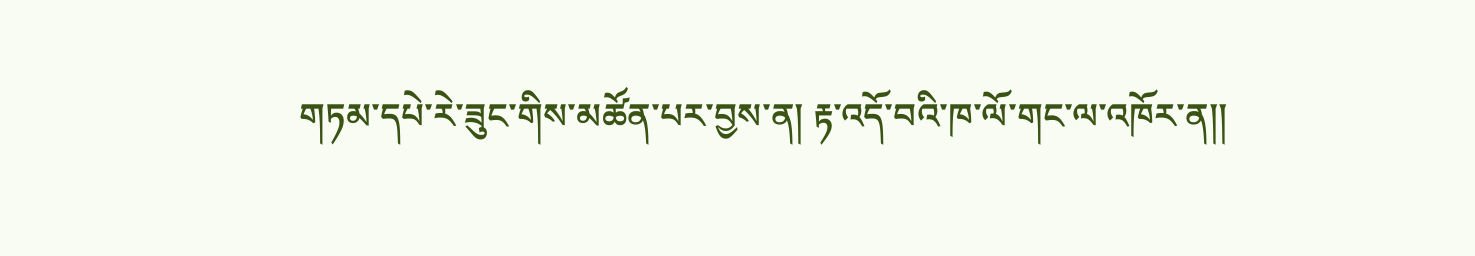གཏམ་དཔེ་རེ་ཟུང་གིས་མཚོན་པར་བྱས་ན། རྟ་འདོ་བའི་ཁ་ལོ་གང་ལ་འཁོར་ན།།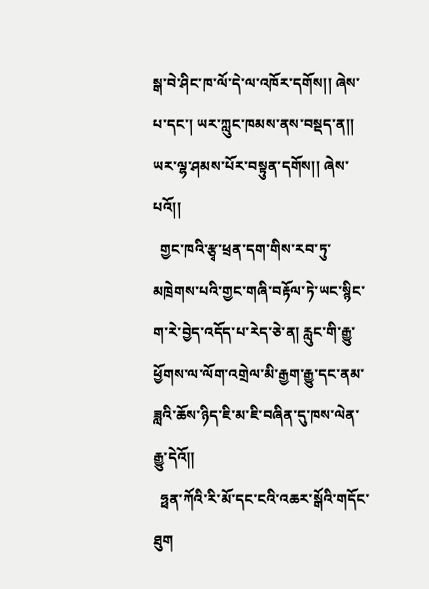སྒ་བེ་ཤིང་ཁ་ལོ་དེ་ལ་འཁོར་དགོས།། ཞེས་པ་དང་། ཡར་ཀླུང་ཁམས་ནས་བསྡད་ན།། ཡར་ལྷ་ཤམས་པོར་བསྟུན་དགོས།། ཞེས་པའོ།།
  གྱང་ཁའི་རྩྭ་ཕྲན་དག་གིས་རབ་ཏུ་མཁྲེགས་པའི་གྱང་གཞི་བརྟོལ་ཏེ་ཡང་སྙིང་ག་རེ་བྱེད་འདོད་པ་རེད་ཅེ་ན། རླུང་གི་རྒྱུ་ཕྱོགས་ལ་ལོག་འགྲེལ་མི་རྒྱག་རྒྱུ་དང་ནམ་ཟླའི་ཆོས་ཉིད་ཇི་མ་ཇི་བཞིན་དུ་ཁས་ལེན་རྒྱུ་དེའོ།།
  ཧྥན་ཀོའི་རི་མོ་དང་ངའི་འཆར་སྒོའི་གདོང་ཐུག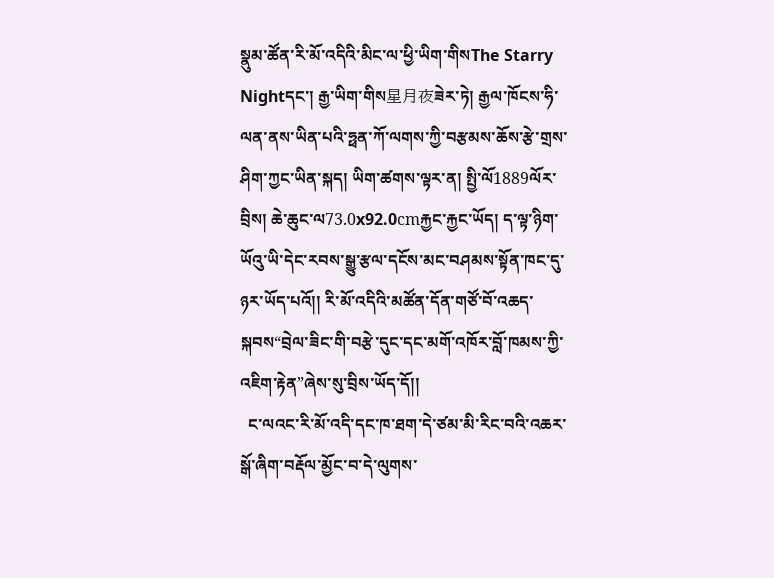སྣུམ་ཚོན་རི་མོ་འདིའི་མིང་ལ་ཕྱི་ཡིག་གིསThe Starry Nightདང་། རྒྱ་ཡིག་གིས星月夜ཟེར་ཏེ། རྒྱལ་ཁོངས་ཧི་ལན་ནས་ཡིན་པའི་ཧྥན་ཀོ་ལགས་ཀྱི་བརྩམས་ཆོས་རྩེ་གྲས་ཤིག་ཀྱང་ཡིན་སྐད། ཡིག་ཚགས་ལྟར་ན། སྤྱི་ལོ1889ལོར་བྲིས། ཆེ་ཆུང་ལ73.0x92.0cmརྐྱང་རྐྱང་ཡོད། ད་ལྟ་ཉིག་ཡོའུ་ཡི་དེང་རབས་སྒྱུ་རྩལ་དངོས་མང་བཤམས་སྟོན་ཁང་དུ་ཉར་ཡོད་པའོ།། རི་མོ་འདིའི་མཚོན་དོན་གཙོ་བོ་འཆད་སྐབས“བྲེལ་ཟིང་གི་བརྩེ་དུང་དང་མགོ་འཁོར་བློ་ཁམས་ཀྱི་འཇིག་རྟེན”ཞེས་སུ་བྲིས་ཡོད་དོ།།
  ང་ལའང་རི་མོ་འདི་དང་ཁ་ཐག་དེ་ཙམ་མི་རིང་བའི་འཆར་སྒོ་ཞིག་བརྡོལ་མྱོང་བ་དེ་ལུགས་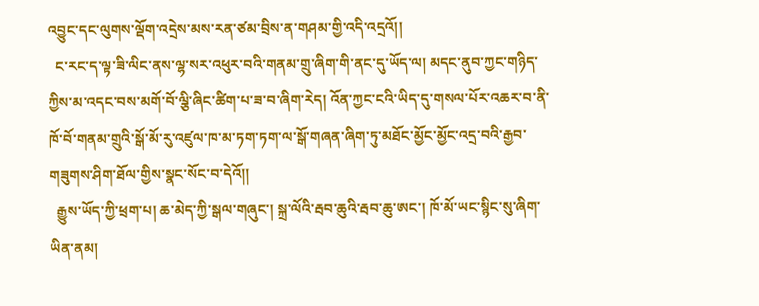འབྱུང་དང་ལུགས་ལྡོག་འདྲེས་མས་རན་ཙམ་བྲིས་ན་གཤམ་གྱི་འདི་འདྲའོ།།
  ང་རང་ད་ལྟ་ཟི་ལིང་ནས་ལྷ་སར་འཕུར་བའི་གནམ་གྲུ་ཞིག་གི་ནང་དུ་ཡོད་ལ། མདང་ནུབ་ཀྱང་གཉིད་ཀྱིས་མ་འདང་བས་མགོ་བོ་ལྕི་ཞིང་ཚིག་པ་ཟ་བ་ཞིག་རེད། འོན་ཀྱང་ངའི་ཡིད་དུ་གསལ་པོར་འཆར་བ་ནི་ཁོ་བོ་གནམ་གྲུའི་སྒོ་མོ་རུ་འཛུལ་ཁ་མ་ཏག་ཏག་ལ་སྒོ་གཞན་ཞིག་ཏུ་མཐོང་མྱོང་མྱོང་འདྲ་བའི་རྒྱབ་གཟུགས་ཤིག་ཐོལ་གྱིས་སྣང་སོང་བ་དེའོ།།
  རྒྱུས་ཡོད་ཀྱི་ཕྲག་པ། ཆ་མེད་ཀྱི་སྒལ་གཞུང་། སྐྲ་ལོའི་རྦབ་ཆུའི་རྦབ་ཆུ་ཨང་། ཁོ་མོ་ཡང་སྙིང་སུ་ཞིག་ཡིན་ནམ།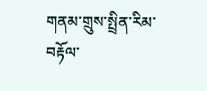གནམ་གྲུས་སྤྲིན་རིམ་བརྟོལ་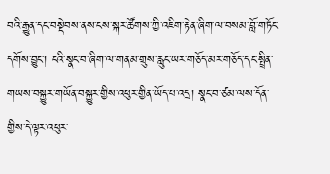བའི་རྒྱུན་དང་བསྡེབས་ནས་ངས་སྐར་ཚོགས་ཀྱི་འཇིག་རྟེན་ཞིག་ལ་བསམ་བློ་གཏོང་དགོས་བྱུང་། ངའི་སྣང་བ་ཞིག་ལ་གནམ་གྲུས་རླུང་ཡར་གཅོད་མར་གཅོད་དང་སྤྲིན་གཡས་བསྐྱུར་གཡོན་བསྐྱུར་གྱིས་འཕུར་གྱིན་ཡོད་པ་འདྲ། སྣང་བ་ཙམ་ལས་དོན་གྱིས་དེ་ལྟར་འཕུར་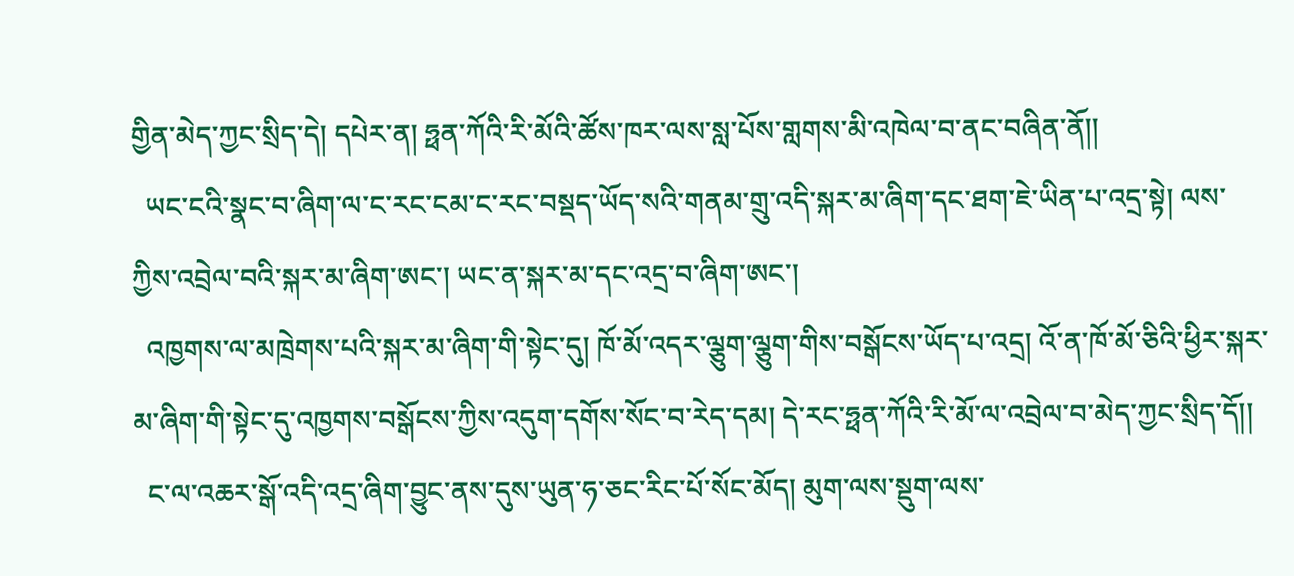གྱིན་མེད་ཀྱང་སྲིད་དེ། དཔེར་ན། ཧྥན་ཀོའི་རི་མོའི་ཚོས་ཁར་ལས་སླ་པོས་གླགས་མི་འཁེལ་བ་ནང་བཞིན་ནོ།།
  ཡང་ངའི་སྣང་བ་ཞིག་ལ་ང་རང་ངམ་ང་རང་བསྡད་ཡོད་སའི་གནམ་གྲུ་འདི་སྐར་མ་ཞིག་དང་ཐག་ཇེ་ཡིན་པ་འདྲ་སྟེ། ལས་ཀྱིས་འབྲེལ་བའི་སྐར་མ་ཞིག་ཨང་། ཡང་ན་སྐར་མ་དང་འདྲ་བ་ཞིག་ཨང་།
  འཁྱགས་ལ་མཁྲེགས་པའི་སྐར་མ་ཞིག་གི་སྟེང་དུ། ཁོ་མོ་འདར་ལྕུག་ལྕུག་གིས་བསྒོངས་ཡོད་པ་འདྲ། འོ་ན་ཁོ་མོ་ཅིའི་ཕྱིར་སྐར་མ་ཞིག་གི་སྟེང་དུ་འཁྱགས་བསྒོངས་ཀྱིས་འདུག་དགོས་སོང་བ་རེད་དམ། དེ་རང་ཧྥན་ཀོའི་རི་མོ་ལ་འབྲེལ་བ་མེད་ཀྱང་སྲིད་དོ།།
  ང་ལ་འཆར་སྒོ་འདི་འདྲ་ཞིག་བྱུང་ནས་དུས་ཡུན་ཧ་ཅང་རིང་པོ་སོང་མོད། མུག་ལས་སྡུག་ལས་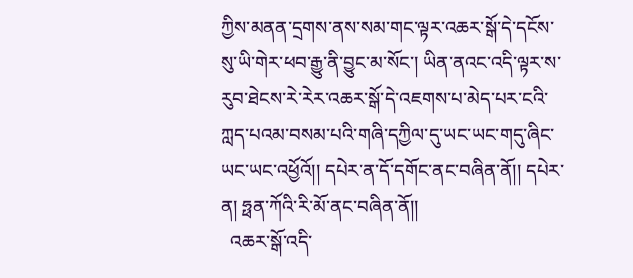ཀྱིས་མནན་དྲགས་ནས་སམ་གང་ལྟར་འཆར་སྒོ་དེ་དངོས་སུ་ཡི་གེར་ཕབ་རྒྱུ་ནི་བྱུང་མ་སོང་། ཡིན་ནའང་འདི་ལྟར་ས་རུབ་ཐེངས་རེ་རེར་འཆར་སྒོ་དེ་འཇགས་པ་མེད་པར་ངའི་ཀླད་པའམ་བསམ་པའི་གཞི་དཀྱིལ་དུ་ཡང་ཡང་གདུ་ཞིང་ཡང་ཡང་འཕྱོའོ།། དཔེར་ན་དོ་དགོང་ནང་བཞིན་ནོ།། དཔེར་ན། ཧྥན་ཀོའི་རི་མོ་ནང་བཞིན་ནོ།།
  འཆར་སྒོ་འདི་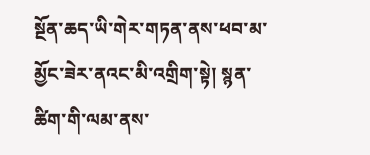སྔོན་ཆད་ཡི་གེར་གཏན་ནས་ཕབ་མ་མྱོང་ཟེར་ནའང་མི་འགྲིག་སྟེ། སྙན་ཚིག་གི་ལམ་ནས་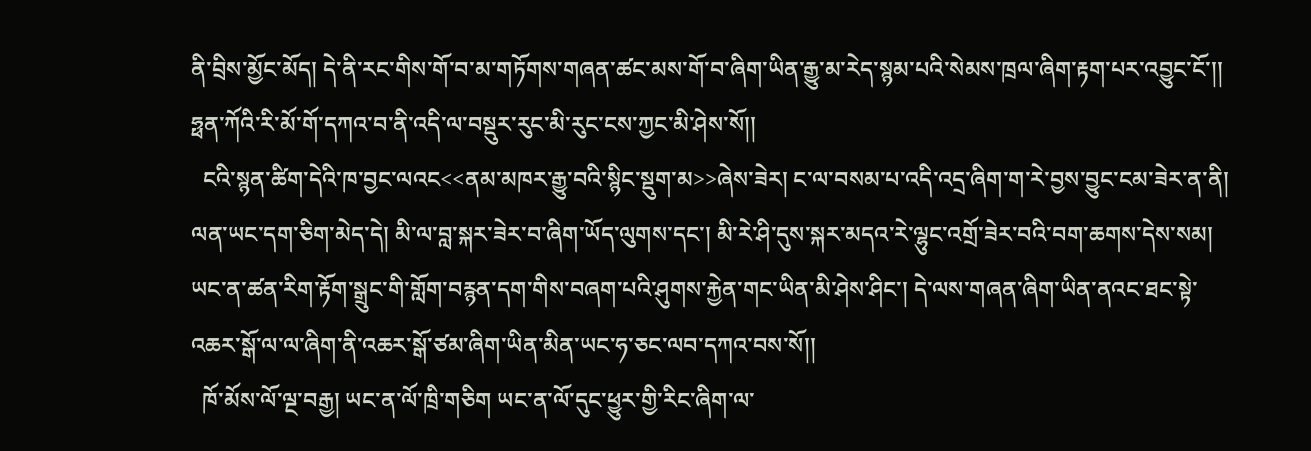ནི་བྲིས་མྱོང་མོད། དེ་ནི་རང་གིས་གོ་བ་མ་གཏོགས་གཞན་ཚང་མས་གོ་བ་ཞིག་ཡིན་རྒྱུ་མ་རེད་སྙམ་པའི་སེམས་ཁྲལ་ཞིག་རྟག་པར་འབྱུང་ངོ་།། ཧྥན་ཀོའི་རི་མོ་གོ་དཀའ་བ་ནི་འདི་ལ་བསྡུར་རུང་མི་རུང་ངས་ཀྱང་མི་ཤེས་སོ།།
  ངའི་སྙན་ཚིག་དེའི་ཁ་བྱང་ལའང<<ནམ་མཁར་རྒྱུ་བའི་སྙིང་སྡུག་མ>>ཞེས་ཟེར། ང་ལ་བསམ་པ་འདི་འདྲ་ཞིག་ག་རེ་བྱས་བྱུང་ངམ་ཟེར་ན་ནི། ལན་ཡང་དག་ཅིག་མེད་དེ། མི་ལ་བླ་སྐར་ཟེར་བ་ཞིག་ཡོད་ལུགས་དང་། མི་རེ་ཤི་དུས་སྐར་མདའ་རེ་ལྷུང་འགྲོ་ཟེར་བའི་བག་ཆགས་དེས་སམ། ཡང་ན་ཚན་རིག་རྟོག་སྒྲུང་གི་གློག་བརྙན་དག་གིས་བཞག་པའི་ཤུགས་རྐྱེན་གང་ཡིན་མི་ཤེས་ཤིང་། དེ་ལས་གཞན་ཞིག་ཡིན་ནའང་ཐང་སྟེ་འཆར་སྒོ་ལ་ལ་ཞིག་ནི་འཆར་སྒོ་ཙམ་ཞིག་ཡིན་མིན་ཡང་ཧ་ཅང་ལབ་དཀའ་བས་སོ།།
  ཁོ་མོས་ལོ་ལྔ་བརྒྱ། ཡང་ན་ལོ་ཁྲི་གཅིག ཡང་ན་ལོ་དུང་ཕྱུར་གྱི་རིང་ཞིག་ལ་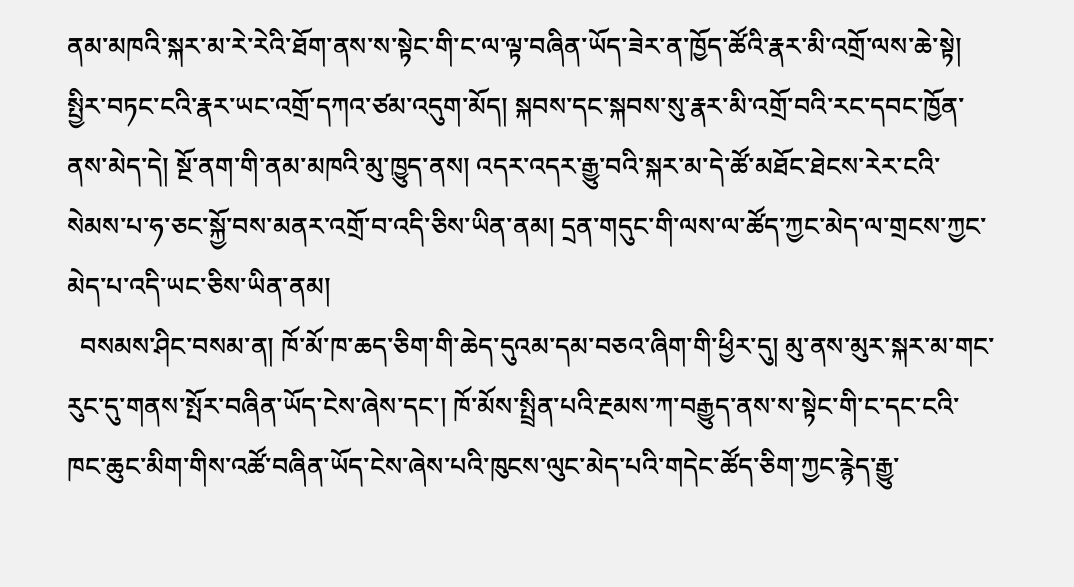ནམ་མཁའི་སྐར་མ་རེ་རེའི་ཐོག་ནས་ས་སྟེང་གི་ང་ལ་ལྟ་བཞིན་ཡོད་ཟེར་ན་ཁྱོད་ཚོའི་རྣར་མི་འགྲོ་ལས་ཆེ་སྟེ། སྤྱིར་བཏང་ངའི་རྣར་ཡང་འགྲོ་དཀའ་ཙམ་འདུག་མོད། སྐབས་དང་སྐབས་སུ་རྣར་མི་འགྲོ་བའི་རང་དབང་ཁྱོན་ནས་མེད་དེ། སྔོ་ནག་གི་ནམ་མཁའི་མུ་ཁྱུད་ནས། འདར་འདར་རྒྱུ་བའི་སྐར་མ་དེ་ཚོ་མཐོང་ཐེངས་རེར་ངའི་སེམས་པ་ཧ་ཅང་སྐྱོ་བས་མནར་འགྲོ་བ་འདི་ཅིས་ཡིན་ནམ། དྲན་གདུང་གི་ལས་ལ་ཚོད་ཀྱང་མེད་ལ་གྲངས་ཀྱང་མེད་པ་འདི་ཡང་ཅིས་ཡིན་ནམ།
  བསམས་ཤིང་བསམ་ན། ཁོ་མོ་ཁ་ཆད་ཅིག་གི་ཆེད་དུའམ་དམ་བཅའ་ཞིག་གི་ཕྱིར་དུ། མུ་ནས་མུར་སྐར་མ་གང་རུང་དུ་གནས་སྤོར་བཞིན་ཡོད་ངེས་ཞེས་དང་། ཁོ་མོས་སྤྲིན་པའི་རྔམས་ཀ་བརྒྱུད་ནས་ས་སྟེང་གི་ང་དང་ངའི་ཁང་ཆུང་མིག་གིས་འཚོ་བཞིན་ཡོད་ངེས་ཞེས་པའི་ཁུངས་ལུང་མེད་པའི་གདེང་ཚོད་ཅིག་ཀྱང་རྙེད་རྒྱུ་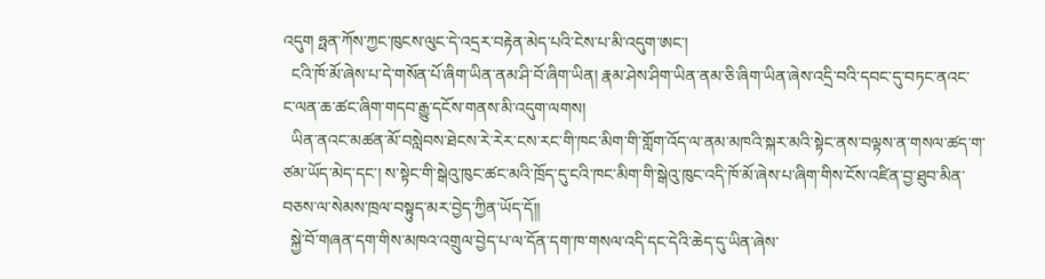འདུག ཧྥན་ཀོས་ཀྱང་ཁུངས་ལུང་དེ་འདྲར་བརྟེན་མེད་པའི་ངེས་པ་མི་འདུག་ཨང་།
  ངའི་ཁོ་མོ་ཞེས་པ་དེ་གསོན་པོ་ཞིག་ཡིན་ནམ་ཤི་བོ་ཞིག་ཡིན། རྣམ་ཤེས་ཤིག་ཡིན་ནམ་ཅི་ཞིག་ཡིན་ཞེས་འདྲི་བའི་དབང་དུ་བཏང་ནའང་ང་ལན་ཆ་ཚང་ཞིག་གདབ་རྒྱུ་དངོས་གནས་མི་འདུག་ལགས།
  ཡིན་ནའང་མཚན་མོ་བསླེབས་ཐེངས་རེ་རེར་ངས་རང་གི་ཁང་མིག་གི་གློག་འོད་ལ་ནམ་མཁའི་སྐར་མའི་སྟེང་ནས་བལྟས་ན་གསལ་ཚད་ག་ཙམ་ཡོད་མེད་དང་། ས་སྟེང་གི་སྒེའུ་ཁུང་ཚང་མའི་ཁྲོད་དུ་ངའི་ཁང་མིག་གི་སྒེའུ་ཁུང་འདི་ཁོ་མོ་ཞེས་པ་ཞིག་གིས་ངོས་འཛིན་བྱ་ཐུབ་མིན་བཅས་ལ་སེམས་ཁྲལ་བསྟུད་མར་བྱེད་ཀྱིན་ཡོད་དོ།།
  སྐྱེ་བོ་གཞན་དག་གིས་མཁའ་འགྲུལ་བྱེད་པ་ལ་དོན་དག་ཁ་གསལ་འདི་དང་དེའི་ཆེད་དུ་ཡིན་ཞེས་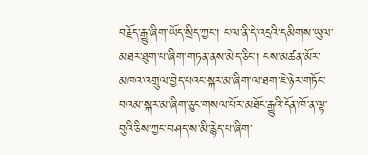བརྗོད་རྒྱུ་ཞིག་ཡོད་སྲིད་ཀྱང་། ང་ལ་ནི་དེ་འདྲའི་དམིགས་ཡུལ་མཐར་ཐུག་པ་ཞིག་གཏན་ནས་མེད་ཅིང་། ངས་མཚན་མོར་མཁའ་འགྲུལ་བྱེད་པའང་སྐར་མ་ཞིག་ལ་ཐག་ཇེ་ཉེར་གཏོང་བའམ་སྐར་མ་ཞིག་ཅུང་གསལ་པོར་མཐོང་རྒྱུའི་དོན་ཁོ་ན་ལྟ་བུའི་ཅིས་ཀྱང་བཤད་ས་མི་རྙེད་པ་ཞིག་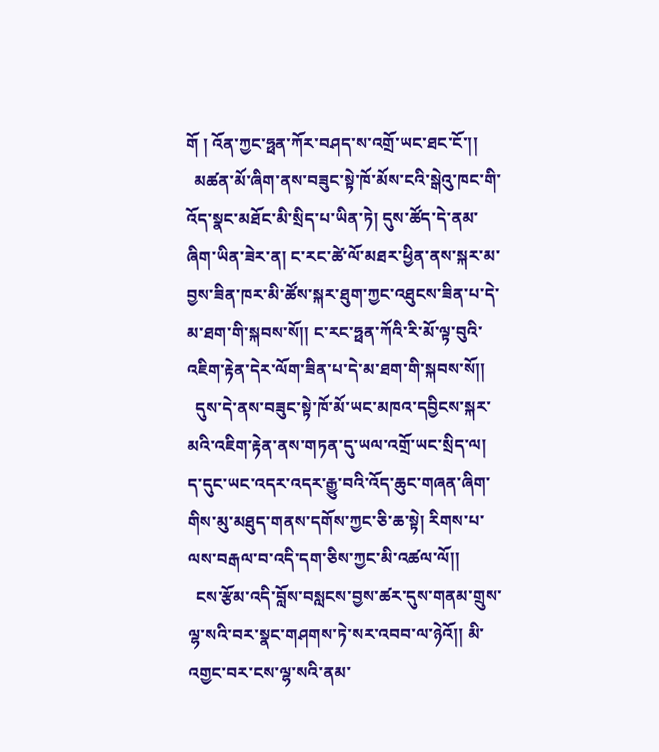གོ ། འོན་ཀྱང་ཧྥན་ཀོར་བཤད་ས་འགྲོ་ཡང་ཐང་ངོ་།།
  མཚན་མོ་ཞིག་ནས་བཟུང་སྟེ་ཁོ་མོས་ངའི་སྒེའུ་ཁང་གི་འོད་སྣང་མཐོང་མི་སྲིད་པ་ཡིན་ཏེ། དུས་ཚོད་དེ་ནམ་ཞིག་ཡིན་ཟེར་ན། ང་རང་ཚེ་ལོ་མཐར་ཕྱིན་ནས་སྐར་མ་བྱས་ཟིན་ཁར་མི་ཚོས་སྐར་ཐུག་ཀྱང་འཐུངས་ཟིན་པ་དེ་མ་ཐག་གི་སྐབས་སོ།། ང་རང་ཧྥན་ཀོའི་རི་མོ་ལྟ་བུའི་འཇིག་རྟེན་དེར་ལོག་ཟིན་པ་དེ་མ་ཐག་གི་སྐབས་སོ།།
  དུས་དེ་ནས་བཟུང་སྟེ་ཁོ་མོ་ཡང་མཁའ་དབྱིངས་སྐར་མའི་འཇིག་རྟེན་ནས་གཏན་དུ་ཡལ་འགྲོ་ཡང་སྲིད་ལ། ད་དུང་ཡང་འདར་འདར་རྒྱུ་བའི་འོད་ཆུང་གཞན་ཞིག་གིས་མུ་མཐུད་གནས་དགོས་ཀྱང་ཅི་ཆ་སྟེ། རིགས་པ་ལས་བརྒལ་བ་འདི་དག་ཅིས་ཀྱང་མི་འཚལ་ལོ།།
  ངས་རྩོམ་འདི་བློས་བསླངས་བྱས་ཚར་དུས་གནམ་གྲུས་ལྷ་སའི་བར་སྣང་གཤགས་ཏེ་སར་འབབ་ལ་ཉེའོ།། མི་འགྱང་བར་ངས་ལྷ་སའི་ནམ་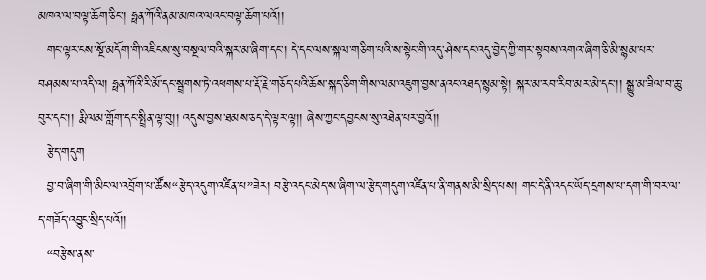མཁའ་ལ་བལྟ་ཆོག་ཅིང་། ཧྥན་ཀོའི་ནམ་མཁའ་ལའང་བལྟ་ཆོག་པའོ།།
  གང་ལྟར་ངས་སྔོ་མདོག་གི་འཇིངས་སུ་བསྔལ་བའི་སྐར་མ་ཞིག་དང་། དེ་དང་ལས་སྐལ་གཅིག་པའི་ས་སྟེང་གི་འདུ་ཤེས་དང་འདུ་བྱེད་ཀྱི་གར་སྟབས་འགའ་ཞིག་ཅི་མི་སྙམ་པར་བཤམས་པ་འདི་ལ། ཧྥན་ཀོའི་རི་མོ་དང་སྦྲགས་ཏེ་འཕགས་པ་རྡོ་རྗེ་གཅོད་པའི་ཆོས་སྐད་ཅིག་གིས་ལམ་འཇུག་བྱས་ནའང་འཐད་སྙམ་སྟེ། སྐར་མ་རབ་རིབ་མར་མེ་དང་།། སྒྱུ་མ་ཟིལ་བ་ཆུ་བུར་དང་།། རྨི་ལམ་གློག་དང་སྤྲིན་ལྟ་བུ།། འདུས་བྱས་ཐམས་ཅད་དེ་ལྟར་ལྟ།། ཞེས་ཀྱང་དབྱངས་སུ་འཐེན་པར་བྱའོ།།
  རྩེད་གདུག
  བྱ་བ་ཞིག་གི་མིང་ལ་འབྲོག་པ་ཚོས“རྩེད་འདུག་འཛིན་པ”ཟེར། བརྩེ་འདང་མེད་ས་ཞིག་ལ་རྩེད་གདུག་འཛིན་པ་ནི་གནས་མི་སྲིད་པས། གང་དེ་ནི་འདང་ཡོད་དྲགས་པ་དག་གི་བར་ལ་ད་གཟོད་འབྱུང་སྲིད་པའོ།།
  “བརྩེས་ནས་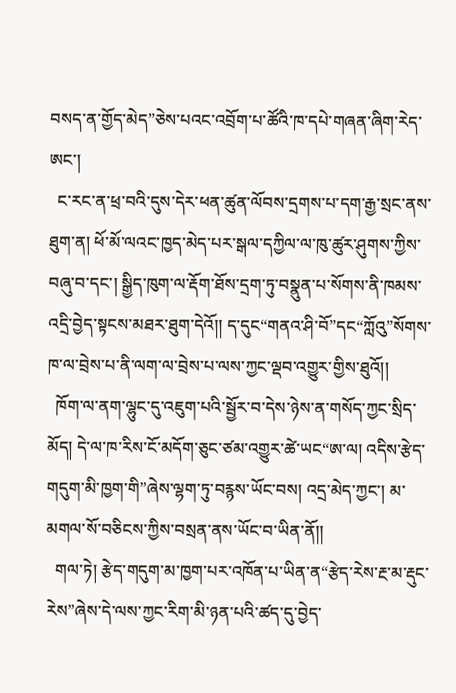བསད་ན་གྱོད་མེད”ཅེས་པའང་འབྲོག་པ་ཚོའི་ཁ་དཔེ་གཞན་ཞིག་རེད་ཨང་།
  ང་རང་ན་ཕྲ་བའི་དུས་དེར་ཕན་ཚུན་ལོབས་དྲགས་པ་དག་རྒྱ་སྲང་ནས་ཐུག་ན། ཕོ་མོ་ལའང་ཁྱད་མེད་པར་སྒལ་དཀྱིལ་ལ་ཁུ་ཚུར་ཤུགས་ཀྱིས་བཞུ་བ་དང་། སྒྱིད་ཁུག་ལ་རྡོག་ཐོས་དྲག་ཏུ་བསྣུན་པ་སོགས་ནི་ཁམས་འདྲི་བྱེད་སྟངས་མཐར་ཐུག་དེའོ།། ད་དུང“གནའ་ཤི་བོ”དང“ཀློའུ”སོགས་ཁ་ལ་བྲེས་པ་ནི་ལག་ལ་བྲེས་པ་ལས་ཀྱང་ལྡབ་འགྱུར་གྱིས་ཐུའོ།།
  ཁོག་ལ་ནག་ལྷུང་དུ་འཇུག་པའི་སྦྱོར་བ་དེས་ཉེས་ན་གསོད་ཀྱང་སྲིད་མོད། དེ་ལ་ཁ་རིས་ངོ་མདོག་ཅུང་ཙམ་འགྱུར་ཚེ་ཡང“ཨ་ལ། འདིས་རྩེད་གདུག་མི་ཁྱག་གི”ཞེས་ལྷག་ཏུ་བརྙས་ཡོང་བས། འདྲ་མེད་ཀྱང་། མ་མགལ་སོ་བཅིངས་ཀྱིས་བསྲན་ནས་ཡོང་བ་ཡིན་ནོ།།
  གལ་ཏེ། རྩེད་གདུག་མ་ཁྱག་པར་འཁོན་པ་ཡིན་ན“རྩེད་རེས་རྔ་མ་རྡུང་རེས”ཞེས་དེ་ལས་ཀྱང་རིག་མི་ཉན་པའི་ཚད་དུ་བྱེད་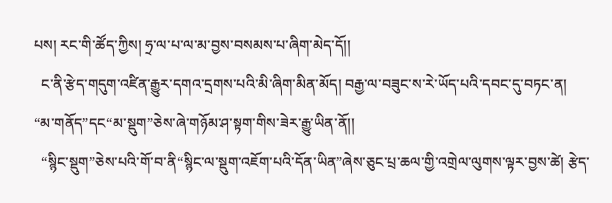པས། རང་གི་ཚོད་ཀྱིས། ཧྲ་ལ་པ་ལ་མ་བྱས་བསམས་པ་ཞིག་མེད་དོ།།
  ང་ནི་རྩེད་གདུག་འཛིན་རྒྱུར་དགའ་དྲགས་པའི་མི་ཞིག་མིན་མོད། བརྒྱ་ལ་བཟུང་ས་རེ་ཡོད་པའི་དབང་དུ་བཏང་ན། “མ་གནོད”དང“མ་སྡུག”ཅེས་ཞེ་གཉོམ་ཤ་སྟག་གིས་ཟེར་རྒྱུ་ཡིན་ནོ།།
  “སྙིང་སྡུག”ཅེས་པའི་གོ་བ་ནི“སྙིང་ལ་སྡུག་འཇོག་པའི་དོན་ཡིན”ཞེས་ཅུང་པྲ་ཆལ་གྱི་འགྲེལ་ལུགས་ལྟར་བྱས་ཚེ། རྩེད་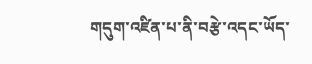གདུག་འཛིན་པ་ནི་བརྩེ་འདང་ཡོད་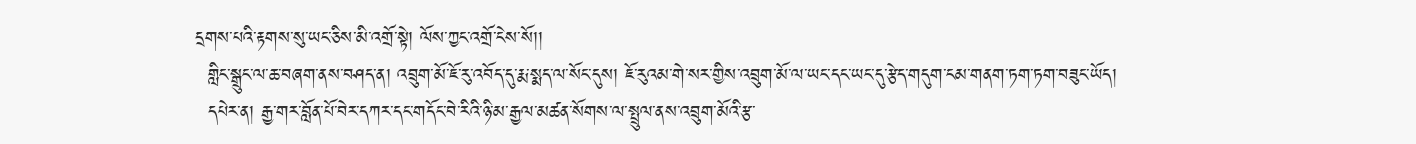དྲགས་པའི་རྟགས་སུ་ཡང་ཅིས་མི་འགྲོ་སྟེ། ལོས་ཀྱང་འགྲོ་ངེས་སོ།།
  གླིང་སྒྲུང་ལ་ཆ་བཞག་ནས་བཤད་ན། འབྲུག་མོ་ཇོ་རུ་འབོད་དུ་རྨ་སྨད་ལ་སོང་དུས། ཇོ་རུའམ་གེ་སར་གྱིས་འབྲུག་མོ་ལ་ཡང་དང་ཡང་དུ་རྩེད་གདུག་ངམ་གནག་ཏག་ཏག་བཟུང་ཡོད།
  དཔེར་ན། རྒྱ་གར་བློན་པོ་བེར་དཀར་དང་གདོང་བེ་རིའི་ཉི་མ་རྒྱལ་མཚན་སོགས་ལ་སྤྲུལ་ནས་འབྲུག་མོའི་རྩ་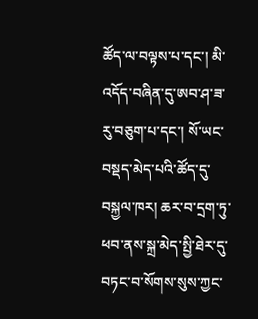ཚོད་ལ་བལྟས་པ་དང་། མི་འདོད་བཞིན་དུ་ཨབ་ཤ་ཟ་རུ་བཅུག་པ་དང་། སོ་ཡང་བསྡད་མེད་པའི་ཚོད་དུ་བསྐྱལ་ཁར། ཆར་བ་དྲག་ཏུ་ཕབ་ནས་སྐྲ་མེད་སྤྱི་ཐེར་དུ་བཏང་བ་སོགས་སུས་ཀྱང་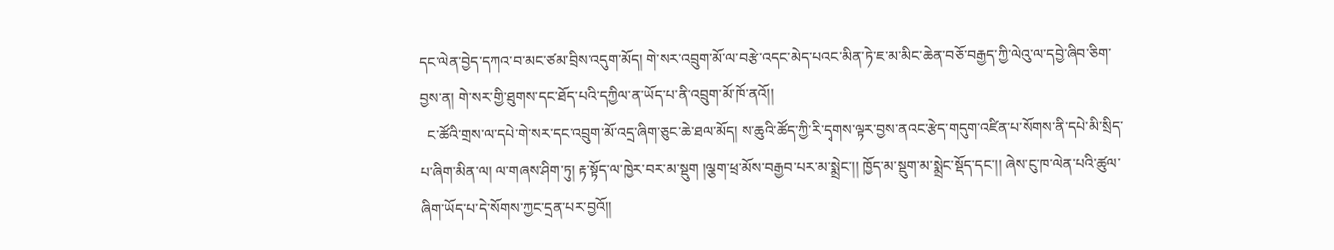དང་ལེན་བྱེད་དཀའ་བ་མང་ཙམ་བྲིས་འདུག་མོད། གེ་སར་འབྲུག་མོ་ལ་བརྩེ་འདང་མེད་པའང་མིན་ཏེ་ཇ་མ་མིང་ཆེན་བཅོ་བརྒྱད་ཀྱི་ལེའུ་ལ་དབྱེ་ཞིབ་ཅིག་བྱས་ན། གེ་སར་གྱི་ཐུགས་དང་ཐོད་པའི་དཀྱིལ་ན་ཡོད་པ་ནི་འབྲུག་མོ་ཁོ་ནའོ།།
  ང་ཚོའི་གྲས་ལ་དཔེ་གེ་སར་དང་འབྲུག་མོ་འདྲ་ཞིག་ཅུང་ཆེ་ཐལ་མོད། ས་ཆུའི་ཚོད་ཀྱི་རི་དྭགས་ལྟར་བྱས་ནའང་རྩེད་གདུག་འཛིན་པ་སོགས་ནི་དཔེ་མི་སྲིད་པ་ཞིག་མིན་ལ། ལ་གཞས་ཤིག་ཏུ། རྟ་སྟོད་ལ་ཁྱེར་བར་མ་སྡུག །ལྕག་ཕྲ་མོས་བརྒྱབ་པར་མ་སྨྲེང་།། ཁྱོད་མ་སྡུག་མ་སྨྲེང་སྡོད་དང་།། ཞེས་ངུ་ཁ་ལེན་པའི་ཚུལ་ཞིག་ཡོད་པ་དེ་སོགས་ཀྱང་དྲན་པར་བྱའོ།།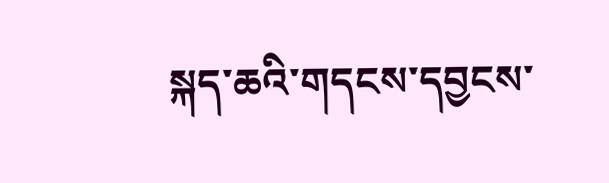སྐད་ཆའི་གདངས་དབྱངས་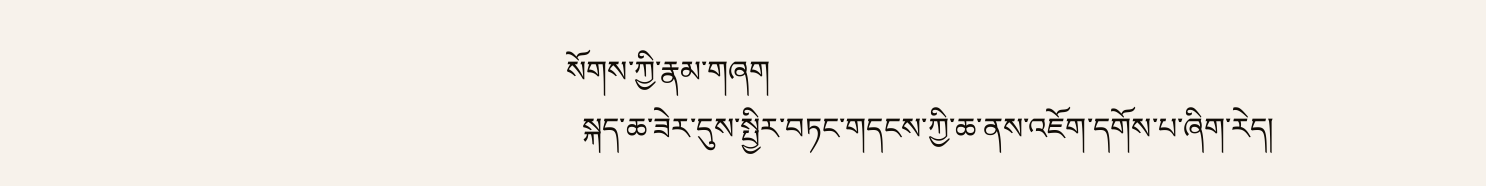སོགས་ཀྱི་རྣམ་གཞག
  སྐད་ཆ་ཟེར་དུས་སྤྱིར་བཏང་གདངས་ཀྱི་ཆ་ནས་འཇོག་དགོས་པ་ཞིག་རེད།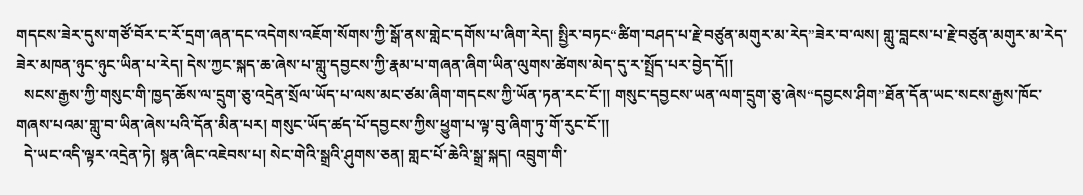གདངས་ཟེར་དུས་གཙོ་བོར་ང་རོ་དྲག་ཞན་དང་འདེགས་འཇོག་སོགས་ཀྱི་སྒོ་ནས་གླེང་དགོས་པ་ཞིག་རེད། སྤྱིར་བཏང“ཚིག་བཤད་པ་རྗེ་བཙུན་མགུར་མ་རེད”ཟེར་བ་ལས། གླུ་བླངས་པ་རྗེ་བཙུན་མགུར་མ་རེད་ཟེར་མཁན་ཉུང་ཉུང་ཡིན་པ་རེད། དེས་ཀྱང་སྐད་ཆ་ཞེས་པ་གླུ་དབྱངས་ཀྱི་རྣམ་པ་གཞན་ཞིག་ཡིན་ལུགས་ཚེགས་མེད་དུ་ར་སྤྲོད་པར་བྱེད་དོ།།
  སངས་རྒྱས་ཀྱི་གསུང་གི་ཁྱད་ཆོས་ལ་དྲུག་ཅུ་འདྲེན་སྲོལ་ཡོད་པ་ལས་མང་ཙམ་ཞིག་གདངས་ཀྱི་ཡོན་ཏན་རང་ངོ་།། གསུང་དབྱངས་ཡན་ལག་དྲུག་ཅུ་ཞེས“དབྱངས་ཤིག”ཐོན་དོན་ཡང་སངས་རྒྱས་ཁོང་གཞས་པའམ་གླུ་བ་ཡིན་ཞེས་པའི་དོན་མིན་པར། གསུང་ཡོད་ཚད་པོ་དབྱངས་ཀྱིས་ཕྱུག་པ་ལྟ་བུ་ཞིག་ཏུ་གོ་རུང་ངོ་།།
  དེ་ཡང་འདི་ལྟར་འདྲེན་ཏེ། སྙན་ཞིང་འཇེབས་པ། སེང་གེའི་སྒྲའི་ཤུགས་ཅན། གླང་པོ་ཆེའི་སྒྲ་སྐད། འབྲུག་གི་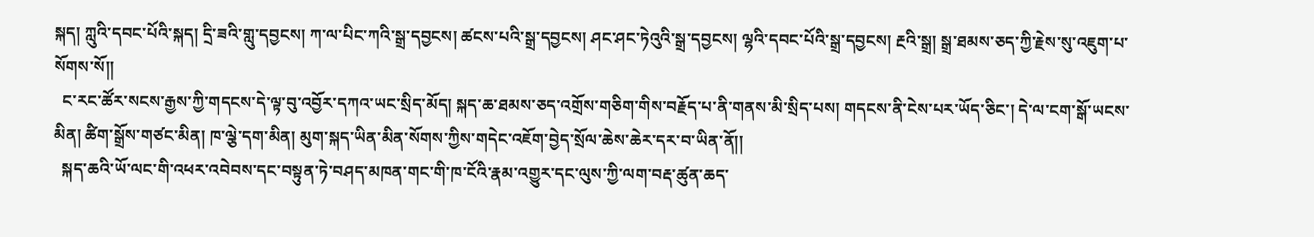སྐད། ཀླུའི་དབང་པོའི་སྐད། དྲི་ཟའི་གླུ་དབྱངས། ཀ་ལ་པིང་ཀའི་སྒྲ་དབྱངས། ཚངས་པའི་སྒྲ་དབྱངས། ཤང་ཤང་ཏེའུའི་སྒྲ་དབྱངས། ལྷའི་དབང་པོའི་སྒྲ་དབྱངས། རྔའི་སྒྲ། སྒྲ་ཐམས་ཅད་ཀྱི་རྗེས་སུ་འཇུག་པ་སོགས་སོ།།
  ང་རང་ཚོར་སངས་རྒྱས་ཀྱི་གདངས་དེ་ལྟ་བུ་འབྱོར་དཀའ་ཡང་སྲིད་མོད། སྐད་ཆ་ཐམས་ཅད་འགྲོས་གཅིག་གིས་བརྗོད་པ་ནི་གནས་མི་སྲིད་པས། གདངས་ནི་ངེས་པར་ཡོད་ཅིང་། དེ་ལ་ངག་སྒོ་ཡངས་མིན། ཚིག་སྒྲོས་གཙང་མིན། ཁ་ལྕེ་དག་མིན། མུག་སྐད་ཡིན་མིན་སོགས་ཀྱིས་གདེང་འཇོག་བྱེད་སྲོལ་ཆེས་ཆེར་དར་བ་ཡིན་ནོ།།
  སྐད་ཆའི་ཡོ་ལང་གི་འཕར་འབེབས་དང་བསྟུན་ཏེ་བཤད་མཁན་གང་གི་ཁ་ངོའི་རྣམ་འགྱུར་དང་ལུས་ཀྱི་ལག་བརྡ་ཚུན་ཆད་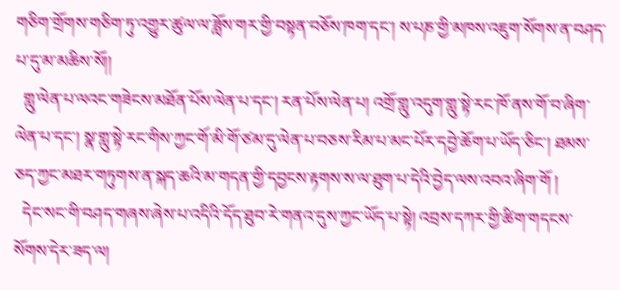གཅིག་གྲོགས་གཅིག་ཏུ་འགྱུར་ཚུལ་ལ་ཟློས་གར་གྱི་བསྟན་བཅོས་ཁག་དང་། ས་པཎ་གྱི་མཁས་འཇུག་སོགས་ན་བཤད་པ་དུ་མ་མཆིས་སོ།།
  གླུ་ལེན་པ་ལའང་གཟེངས་མཐོན་པོས་ལེན་པ་དང་། རན་པོས་ལེན་པ། འགྲོ་གླུ་འདུག་གླུ་སྟེ་རང་ཁོ་ནས་གོ་བ་ཞིག་ལེན་པ་དང་། སྣ་གླུ་སྟེ་རང་གིས་ཀྱང་གོ་མི་གོ་ཙམ་དུ་ལེན་པ་བཅས་རིམ་པ་མང་པོར་དབྱེ་ཆོག་པ་ཡོད་ཅིང་། ཐམས་ཅད་ཀྱང་མཐར་གཏུགས་ན་སྐད་ཆའི་མ་གདན་གྱི་དབྱངས་རྟགས་ས་ལ་ཐུག་པ་དེའི་བྱེད་ལས་འབའ་ཞིག་གོ །
  དེང་སང་གི་བཤད་གཞས་ཞེས་པ་འདིའི་དོད་ཐུབ་རེ་གནའ་དུས་ཀྱང་ཡོད་པ་སྟེ། འབྲས་དཀར་གྱི་ཚིག་གདངས་སོགས་དེར་ཟད་ལ།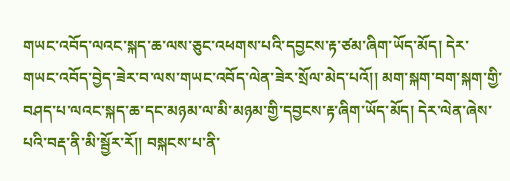གཡང་འབོད་ལའང་སྐད་ཆ་ལས་ཅུང་འཕགས་པའི་དབྱངས་རྟ་ཙམ་ཞིག་ཡོད་མོད། དེར་གཡང་འབོད་བྱེད་ཟེར་བ་ལས་གཡང་འབོད་ལེན་ཟེར་སྲོལ་མེད་པའོ།། མག་སྐག་བག་སྐག་གྱི་བཤད་པ་ལའང་སྐད་ཆ་དང་མཉམ་ལ་མི་མཉམ་གྱི་དབྱངས་རྟ་ཞིག་ཡོད་མོད། དེར་ལེན་ཞེས་པའི་བརྡ་ནི་མི་སྦྱོར་རོ།། བསྐངས་པ་ནི་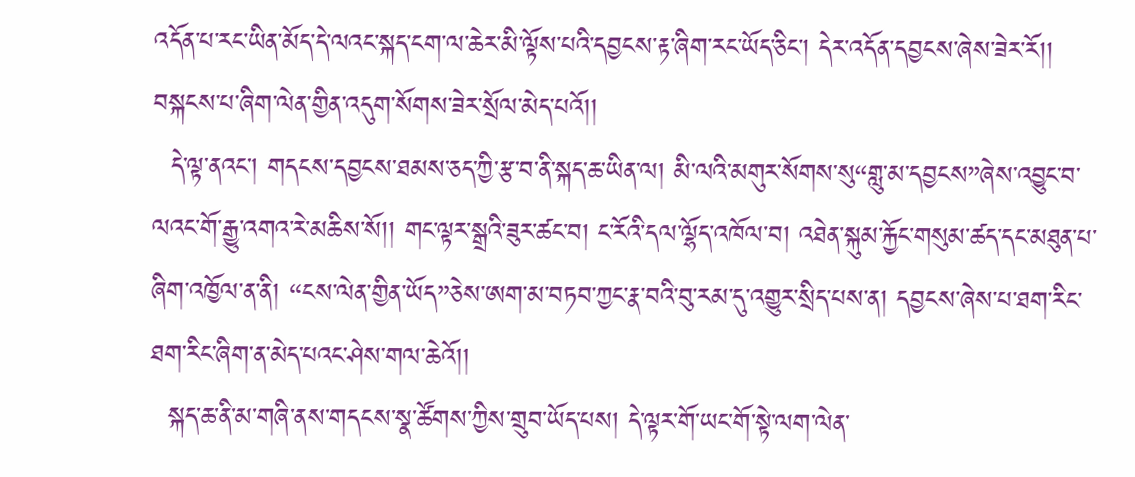འདོན་པ་རང་ཡིན་མོད་དེ་ལའང་སྐད་ངག་ལ་ཆེར་མི་ལྟོས་པའི་དབྱངས་རྟ་ཞིག་རང་ཡོད་ཅིང་། དེར་འདོན་དབྱངས་ཞེས་ཟེར་རོ།། བསྐངས་པ་ཞིག་ལེན་གྱིན་འདུག་སོགས་ཟེར་སྲོལ་མེད་པའོ།།
  དེ་ལྟ་ནའང་། གདངས་དབྱངས་ཐམས་ཅད་ཀྱི་རྩ་བ་ནི་སྐད་ཆ་ཡིན་ལ། མི་ལའི་མགུར་སོགས་སུ“གླུ་མ་དབྱངས”ཞེས་འབྱུང་བ་ལའང་གོ་རྒྱུ་འགའ་རེ་མཆིས་སོ།། གང་ལྟར་སྒྲའི་ཟུར་ཚང་བ། ང་རོའི་དལ་ལྷོད་འཁོལ་བ། འཐེན་སྐུམ་རྐྱོང་གསུམ་ཚད་དང་མཐུན་པ་ཞིག་འཁྱོལ་ན་ནི། “ངས་ལེན་གྱིན་ཡོད”ཅེས་ཨག་མ་བཏབ་ཀྱང་རྣ་བའི་བུ་རམ་དུ་འགྱུར་སྲིད་པས་ན། དབྱངས་ཞེས་པ་ཐག་རིང་ཐག་རིང་ཞིག་ན་མེད་པའང་ཤེས་གལ་ཆེའོ།།
  སྐད་ཆ་ནི་མ་གཞི་ནས་གདངས་སྣ་ཚོགས་ཀྱིས་གྲུབ་ཡོད་པས། དེ་ལྟར་གོ་ཡང་གོ་སྟེ་ལག་ལེན་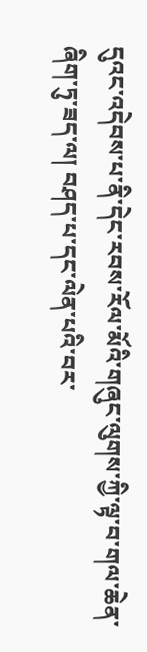དུའང་འདེབས་པ་ནི་དེང་རབས་རོལ་མོའི་གཞུང་ལུགས་ཀྱི་ལྟ་བ་གལ་ཆེན་ཞིག་ཏུ་ཟད་ལ། བཤད་པ་དང་ལེན་པའི་བར་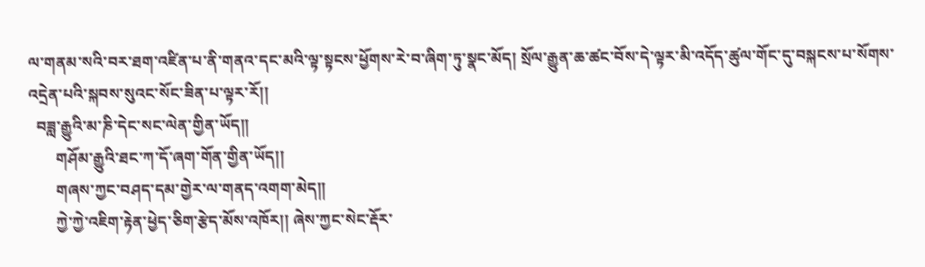ལ་གནམ་སའི་བར་ཐག་འཛིན་པ་ནི་གནའ་དང་མའི་ལྟ་སྟངས་ཕྱོགས་རེ་བ་ཞིག་ཏུ་སྣང་མོད། སྲོལ་རྒྱུན་ཆ་ཚང་བོས་དེ་ལྟར་མི་འདོད་ཚུལ་གོང་དུ་བསྐངས་པ་སོགས་འདྲེན་པའི་སྐབས་སུའང་སོང་ཟིན་པ་ལྟར་རོ།།
  བཟླ་རྒྱུའི་མ་ཎི་དེང་སང་ལེན་གྱིན་ཡོད།།
       གཤོམ་རྒྱུའི་ཐང་ཀ་དོ་ཞག་གོན་གྱིན་ཡོད།།
       གཞས་ཀྱང་བཤད་དམ་གྱེར་ལ་གནད་འགག་མེད།།
       ཀྱེ་ཀྱེ་འཇིག་རྟེན་ཕྱེད་ཅིག་རྩེད་མོས་འཁོར།། ཞེས་ཀྱང་སེང་རྡོར་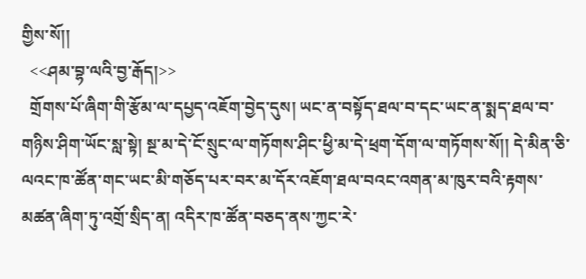གྱིས་སོ།།
  <<ཤམ་བྷ་ལའི་བྱ་རྒོད།>>
  གྲོགས་པོ་ཞིག་གི་རྩོམ་ལ་དཔྱད་འཇོག་བྱེད་དུས། ཡང་ན་བསྟོད་ཐལ་བ་དང་ཡང་ན་སྨད་ཐལ་བ་གཉིས་ཤིག་ཡོང་སླ་སྟེ། སྔ་མ་དེ་ངོ་སྲུང་ལ་གཏོགས་ཤིང་ཕྱི་མ་དེ་ཕྲག་དོག་ལ་གཏོགས་སོ།། དེ་མིན་ཅི་ལའང་ཁ་ཚོན་གང་ཡང་མི་གཅོད་པར་བར་མ་དོར་འཇོག་ཐལ་བའང་འགན་མ་ཁུར་བའི་རྟགས་མཚན་ཞིག་ཏུ་འགྲོ་སྲིད་ན། འདིར་ཁ་ཚོན་བཅད་ནས་ཀྱང་རེ་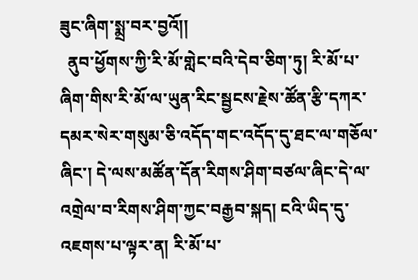ཟུང་ཞིག་སྨྲ་བར་བྱའོ།།
  ནུབ་ཕྱོགས་ཀྱི་རི་མོ་གླེང་བའི་དེབ་ཅིག་ཏུ། རི་མོ་པ་ཞིག་གིས་རི་མོ་ལ་ཡུན་རིང་སྦྱངས་རྗེས་ཚོན་རྩི་དཀར་དམར་སེར་གསུམ་ཅི་འདོད་གང་འདོད་དུ་ཐང་ལ་གཅོལ་ཞིང་། དེ་ལས་མཚོན་དོན་རིགས་ཤིག་བཙལ་ཞིང་དེ་ལ་འགྲེལ་བ་རིགས་ཤིག་ཀྱང་བརྒྱབ་སྐད། ངའི་ཡིད་དུ་འཇགས་པ་ལྟར་ན། རི་མོ་པ་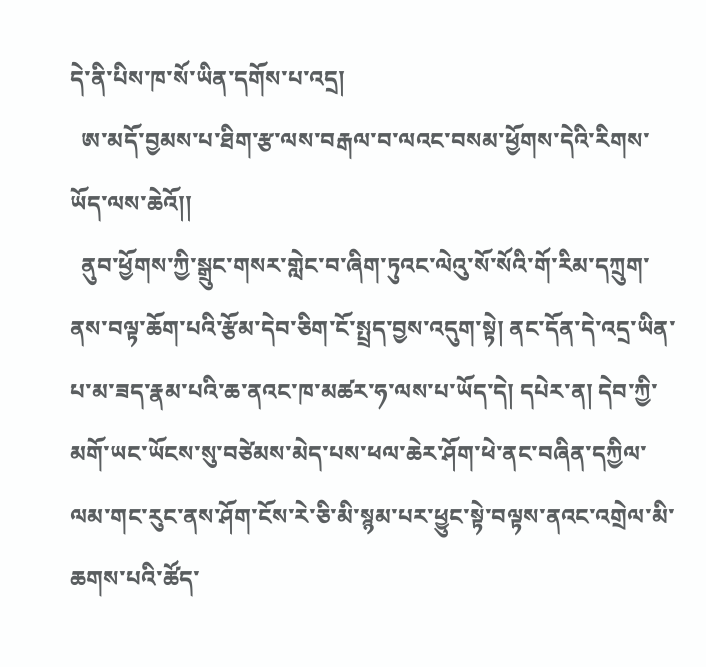དེ་ནི་པིས་ཁ་སོ་ཡིན་དགོས་པ་འདྲ།
  ཨ་མདོ་བྱམས་པ་ཐིག་རྩ་ལས་བརྒལ་བ་ལའང་བསམ་ཕྱོགས་དེའི་རིགས་ཡོད་ལས་ཆེའོ།།
  ནུབ་ཕྱོགས་ཀྱི་སྒྲུང་གསར་གླེང་བ་ཞིག་ཏུའང་ལེའུ་སོ་སོའི་གོ་རིམ་དཀྲུག་ནས་བལྟ་ཆོག་པའི་རྩོམ་དེབ་ཅིག་ངོ་སྤྲད་བྱས་འདུག་སྟེ། ནང་དོན་དེ་འདྲ་ཡིན་པ་མ་ཟད་རྣམ་པའི་ཆ་ནའང་ཁ་མཚར་ཧ་ལས་པ་ཡོད་དེ། དཔེར་ན། དེབ་ཀྱི་མགོ་ཡང་ཡོངས་སུ་བཙེམས་མེད་པས་ཕལ་ཆེར་ཤོག་ཕེ་ནང་བཞིན་དཀྱིལ་ལམ་གང་རུང་ནས་ཤོག་ངོས་རེ་ཅི་མི་སྙམ་པར་ཕྱུང་སྟེ་བལྟས་ནའང་འགྲེལ་མི་ཆགས་པའི་ཚོད་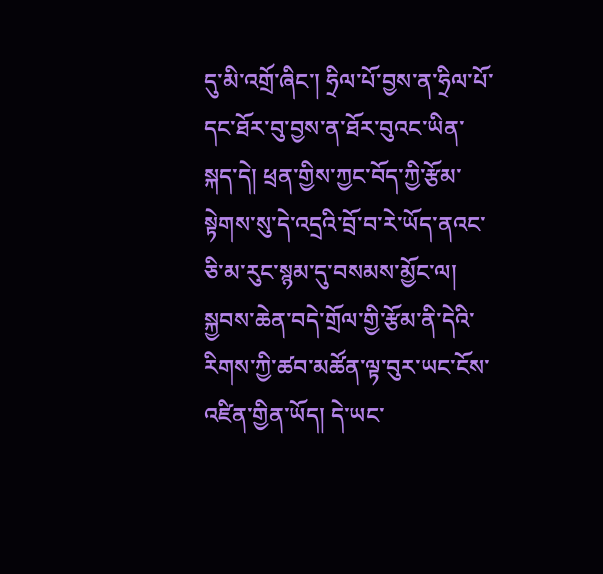དུ་མི་འགྲོ་ཞིང་། ཧྲིལ་པོ་བྱས་ན་ཧྲིལ་པོ་དང་ཐོར་བུ་བྱས་ན་ཐོར་བུའང་ཡིན་སྐད་དེ། ཕྲན་གྱིས་ཀྱང་བོད་ཀྱི་རྩོམ་སྟེགས་སུ་དེ་འདྲའི་བྲོ་བ་རེ་ཡོད་ནའང་ཅི་མ་རུང་སྙམ་དུ་བསམས་མྱོང་ལ། སྐྱབས་ཆེན་བདེ་གྲོལ་གྱི་རྩོམ་ནི་དེའི་རིགས་ཀྱི་ཚབ་མཚོན་ལྟ་བུར་ཡང་ངོས་འཛིན་གྱིན་ཡོད། དེ་ཡང་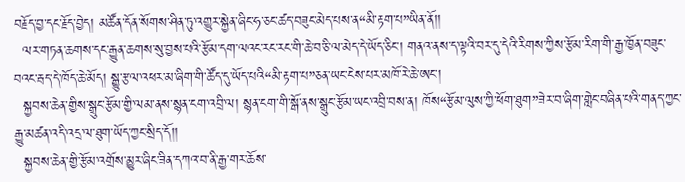བརྗོད་བྱ་དང་རྗོད་བྱེད། མཚོན་དོན་སོགས་ཤིན་ཏུ་འགྱུར་སྐྱེན་ཞིང་ཧ་ཅང་ཚད་བཟུང་མེད་པས་ན“མི་རྟག་པ”ཡིན་ནོ།།
  ལར་གཏན་ཆགས་དང་རྒྱུན་ཆགས་སུ་བྱས་པའི་རྩོམ་དག་ལའང་རང་རང་གི་ཆེ་བ་ཅི་ལ་མེད་དེ་ཡོད་ཅིང་། གནའ་ནས་ད་ལྟའི་བར་དུ་དེའི་རིགས་ཀྱིས་རྩོམ་རིག་གི་རྒྱ་ཁྱོན་བཟུང་བའང་རྦད་དེ་ཁོད་ཆེ་མོད། སྒྱུ་རྩལ་འཕར་མ་ཞིག་གི་ཚོད་དུ་ཡོད་པའི“མི་རྟག་པ”ཅན་ཡང་ངེས་པར་མཁོ་རེ་ཆེ་ཨང་།
  སྐྱབས་ཆེན་གྱིས་སྒྲུང་རྩོམ་གྱི་ལམ་ནས་སྙན་ངག་འབྲི་ལ། སྙན་ངག་གི་སྒོ་ནས་སྒྲུང་རྩོམ་ཡང་འབྲི་བས་ན། ཁོས“རྩོམ་ལུས་ཀྱི་ཕོག་ཐུག”ཟེར་བ་ཞིག་གླེང་བཞིན་པའི་གནད་ཀྱང་རྒྱུ་མཚན་འདི་འདྲ་ལ་ཐུག་ཡོད་ཀྱང་སྲིད་དོ།།
  སྐྱབས་ཆེན་གྱི་རྩོམ་འགྲོས་མྱུར་ཞིང་ཟིན་དཀའ་བ་ནི་རྒྱ་གར་ཆོས་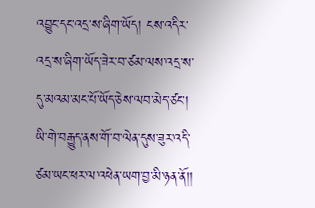འབྱུང་དང་འདྲ་ས་ཞིག་ཡོད། ངས་འདིར་འདྲ་ས་ཞིག་ཡོད་ཟེར་བ་ཙམ་ལས་འདྲ་ས་དུ་མའམ་མང་པོ་ཡོད་ཅེས་ལབ་མེད་ཙང་། ཡི་གེ་བརྒྱུད་ནས་གོ་བ་ལེན་དུས་ཟུར་འདི་ཙམ་ཡང་ཕར་ལ་འཕེན་ཡག་བྱ་མི་ཉན་ནོ།།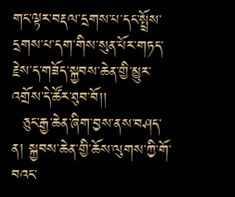གང་ལྟར་བརྡལ་དྲགས་པ་དང་སྤྲོས་དྲགས་པ་དག་གིས་སུན་པོར་གཏད་རྗེས་ད་གཟོད་སྐྱབས་ཆེན་གྱི་མྱུར་འགྲོས་དེ་ཚོར་ཐུབ་བོ།།
  ཅུང་རྒྱ་ཆེན་ཞིག་བྱས་ནས་བཤད་ན། སྐྱབས་ཆེན་གྱི་ཆོས་ལུགས་ཀྱི་གོ་བའང་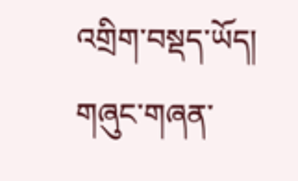འགྲིག་བསྡད་ཡོད། གཞུང་གཞན་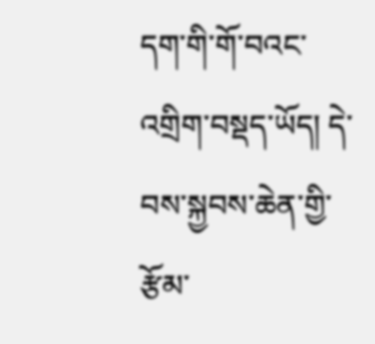དག་གི་གོ་བའང་འགྲིག་བསྡད་ཡོད། དེ་བས་སྐྱབས་ཆེན་གྱི་རྩོམ་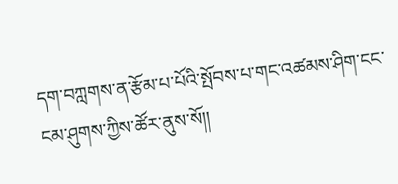དག་བཀླགས་ན་རྩོམ་པ་པོའི་སྤོབས་པ་གང་འཚམས་ཤིག་ངང་ངམ་ཤུགས་ཀྱིས་ཚོར་ནུས་སོ།།